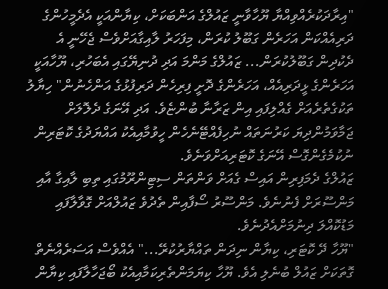"އިރާދަކުރެއްވިއްޔާ ޔޫހާވާނީ ޒައުލްގެ އަންބަކަށް، ކިޔާންއަކީ އެދެމީހުންގެ ދަރިއެއްކަން އަހަރެން ގަބޫލު ކުރަން، މިފަހަރު ލާއިގާއަށްވެސް ޖެހޭނީ އެ ދެކުދިން ގަބޫލުކުރަން... ޒައުލްގެ މަންމަ އަދި ދުނިޔޭގައި އެބަހުރި، ޔޫހާއަކީ އަހަރެންގެ ޅީދަރިއެއް، އަހަރެންގެ ދޮށީ ފިރިހެން ދަރިފުޅުގެ އަންހެނުން" ހިޔާލު ތަކުގެތެރެއަށް ގެއްލިފައި އިން ޒަރާނާ ބުންޏެވެ. އަދި އޭނަގެ ދެލޮލަށް ޖަމާވަމުންދިޔަ ކަރުނަތައް ނުހިފެއްޓޭނެހެން ހީވުމާއިއެކު އައްޔަދުގެ ކޮޓަރިން ނުކުމެގެންގޮސް އޭނަގެ ކޮޓަރިއަށްވަނެވެ.
ޒައުލްގެ ދެމަފިރިން އައިސް ގެއަށް ވަންތަން ސިޓިންރޫމުގައި ތިބި ލާއިގާ އާއި މަންސޫރަށް ފެނުނެވެ. މަންސޫރު ސޯފާއިން ތެދުވެ ޒައުލްއަށް ގޮވާލާފައި މަޑުކޮއްލަ ދިނުމަށްއެދުނެވެ.
"ޔޫހާ ދޭ ކޮޓަރި، ކިޔާން ނިދަން ތައްޔާރުކުރޭ..." އެއްވެސް އަސަރެއްނެތް ގޮތަކަށް ޒައުލް ބުނެލި އެވެ. ޔޫހާ ކިޔަމަންތެރިކަމާއިއެކު ބޯޖަހާލާފައި ކިޔާން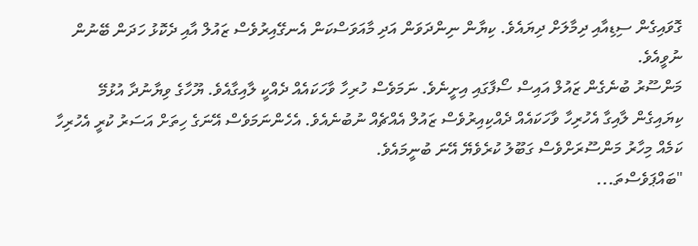ގޮވައިގެން ސިޑިއާއި ދިމާލަށް ދިޔައެވެ. ކިޔާން ނިންދަވަން އަދި މާއަވަސްކަން އެނގޭއިރުވެސް ޒައުލް އާއި ދެކޮޅު ހަދަން ބޭނުން ނުވީއެވެ.
މަންސޫރު ބުނެގެން ޒައުލް އައިސް ސޯފާގައި އިށީނެވެ. ނަމަވެސް ހުރިހާ ވާހަކައެއް ދެއްކީ ލާއިގާއެވެ. ޔޫހާގެ ވިޔާނުދާ އުޅުމޭ ކިޔައިގެން ލާއިގާ އެހުރިހާ ވާހަކައެއް ދެއްކިއިރުވެސް ޒައުލް އެއްޗެއް ނުބުނެއެވެ. އެހެންނަމަވެސް އޭނަގެ ހިތަށް އަސަރު ކުރީ އެހުރިހާ ކަމެއް މިހާރު މަންސޫރަށްވެސް ގަބޫލު ކުރެވެޔޭ އޭނަ ބުނީމައެވެ.
"ބައްޕަވެސްތަ...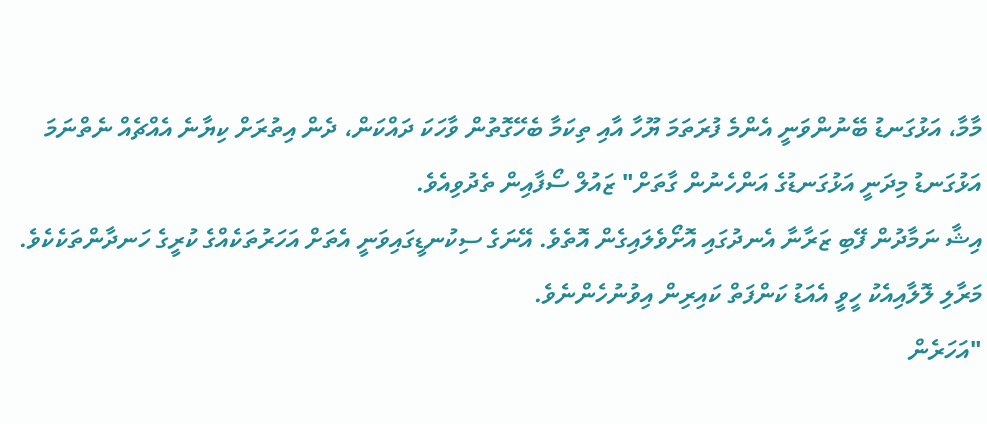މާމާ، އަޅުގަނޑު ބޭނުންވަނީ އެންމެ ފުރަތަމަ ޔޫހާ އާއި ތިކަމާ ބެހޭގޮތުން ވާހަކަ ދައްކަން، ދެން އިތުރަށް ކިޔާނެ އެއްޗެއް ނެތްނަމަ އަޅުގަނޑު މިދަނީ އަޅުގަނޑުގެ އަންހެނުން ގާތަށް" ޒައުލް ސޯފާއިން ތެދުވިއެވެ.
އިޝާ ނަމާދުން ފޭބި ޒަރާނާ އެނދުގައި އޮށޯވެލައިގެން އޮތެވެ. އޭނަގެ ސިކުނޑީގައިވަނީ އެތަށް އަހަރުތަކެއްގެ ކުރީގެ ހަނދާންތަކެކެވެ. މަރާލި ލޮލާއިއެކު ހީވީ އެއަޑު ކަންފަތް ކައިރިން އިވުނުހެންނެވެ.
"އަހަރެން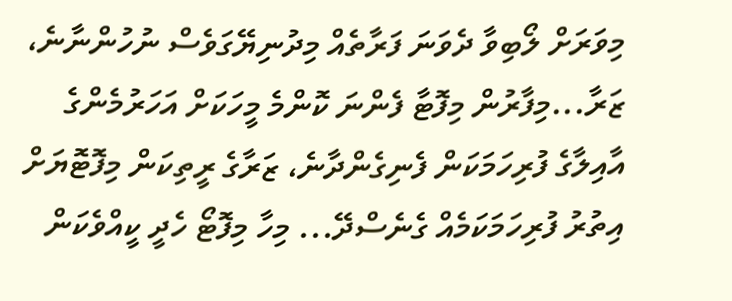މިވަރަށް ލޯބިވާ ދެވަނަ ފަރާތެއް މިދުނިޔޭގަވެސް ނުހުންނާނެ، ޒަރާ...މިފާރުން މިފޮޓާ ފެންނަ ކޮންމެ މީހަކަށް އަހަރުމެންގެ އާއިލާގެ ފުރިހަމަކަން ފެނިގެންދާނެ، ޒަރާގެ ރީތިކަން މިފޮޓޮޔަށް އިތުރު ފުރިހަމަކަމެއް ގެނެސްދޭ... މިހާ މިފޮޓޯ ހެދީ ކީއްވެކަން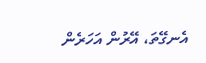އެނގޭތަ، އޭރުން އަހަރެން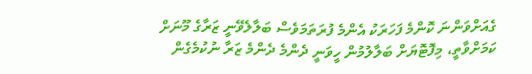ގެއަށްވަންނަ ކޮންމެ ފަހަރަކު އެންމެ ފުރަތަމަވެސް ބަލާލެވޭނީ ޒަރާގެ މޫނަށް ކަމަށްވާތީ، މިފޮޓޮޔަށް ބަލާލުމުން ހީވަނީ ދެންމެ ދެންމެ ޒަރާ ނުކުމެގެން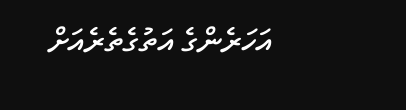އަހަރެންގެ އަތުގެތެރެއަށް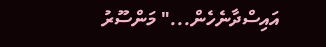އައިސްދާނެހެން..." މަންސޫރު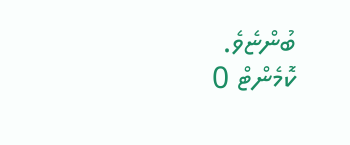ބުންޏެވެ.
ކޮމެންޓް 0